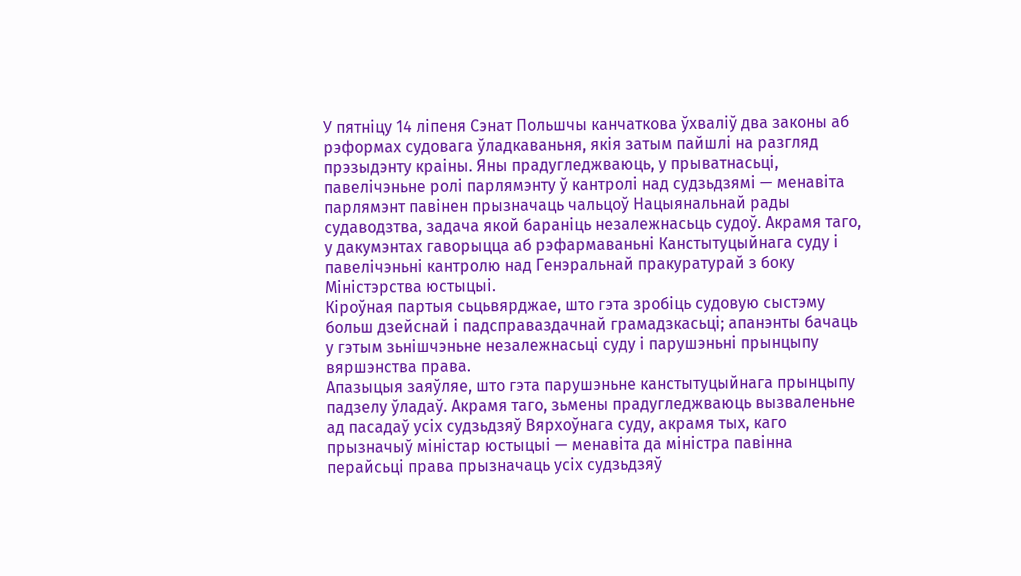У пятніцу 14 ліпеня Сэнат Польшчы канчаткова ўхваліў два законы аб рэформах судовага ўладкаваньня, якія затым пайшлі на разгляд прэзыдэнту краіны. Яны прадугледжваюць, у прыватнасьці, павелічэньне ролі парлямэнту ў кантролі над судзьдзямі — менавіта парлямэнт павінен прызначаць чальцоў Нацыянальнай рады судаводзтва, задача якой бараніць незалежнасьць судоў. Акрамя таго, у дакумэнтах гаворыцца аб рэфармаваньні Канстытуцыйнага суду і павелічэньні кантролю над Генэральнай пракуратурай з боку Міністэрства юстыцыі.
Кіроўная партыя сьцьвярджае, што гэта зробіць судовую сыстэму больш дзейснай і падсправаздачнай грамадзкасьці; апанэнты бачаць у гэтым зьнішчэньне незалежнасьці суду і парушэньні прынцыпу вяршэнства права.
Апазыцыя заяўляе, што гэта парушэньне канстытуцыйнага прынцыпу падзелу ўладаў. Акрамя таго, зьмены прадугледжваюць вызваленьне ад пасадаў усіх судзьдзяў Вярхоўнага суду, акрамя тых, каго прызначыў міністар юстыцыі — менавіта да міністра павінна перайсьці права прызначаць усіх судзьдзяў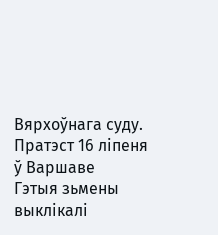Вярхоўнага суду.
Пратэст 16 ліпеня ў Варшаве
Гэтыя зьмены выклікалі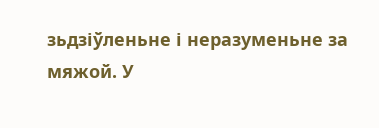зьдзіўленьне і неразуменьне за мяжой. У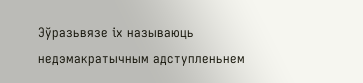Эўразьвязе іх называюць недэмакратычным адступленьнем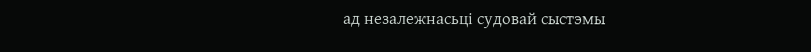ад незалежнасьці судовай сыстэмы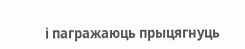і пагражаюць прыцягнуць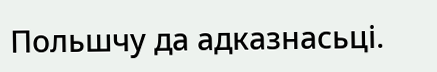Польшчу да адказнасьці.